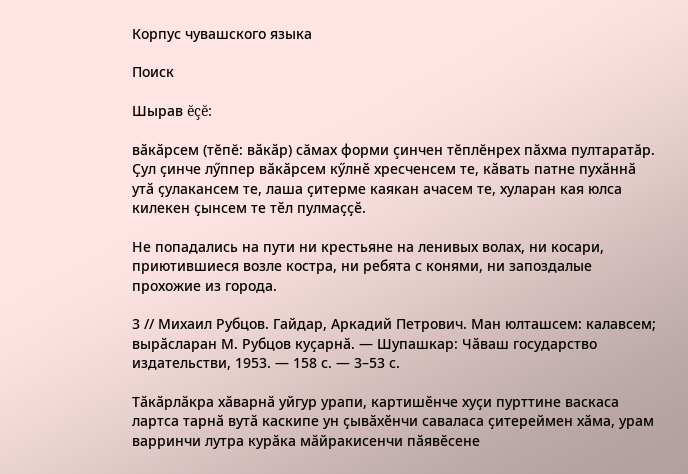Корпус чувашского языка

Поиск

Шырав ĕçĕ:

вӑкӑрсем (тĕпĕ: вӑкӑр) сăмах форми çинчен тĕплĕнрех пăхма пултаратăр.
Ҫул ҫинче лӳппер вӑкӑрсем кӳлнӗ хресченсем те, кӑвать патне пухӑннӑ утӑ ҫулакансем те, лаша ҫитерме каякан ачасем те, хуларан кая юлса килекен ҫынсем те тӗл пулмаҫҫӗ.

Не попадались на пути ни крестьяне на ленивых волах, ни косари, приютившиеся возле костра, ни ребята с конями, ни запоздалые прохожие из города.

3 // Михаил Рубцов. Гайдар, Аркадий Петрович. Ман юлташсем: калавсем; вырӑсларан М. Рубцов куҫарнӑ. — Шупашкар: Чӑваш государство издательстви, 1953. — 158 с. — 3–53 с.

Тӑкӑрлӑкра хӑварнӑ уйгур урапи, картишӗнче хуҫи пурттине васкаса лартса тарнӑ вутӑ каскипе ун ҫывӑхӗнчи саваласа ҫитереймен хӑма, урам варринчи лутра курӑка мӑйракисенчи пӑявӗсене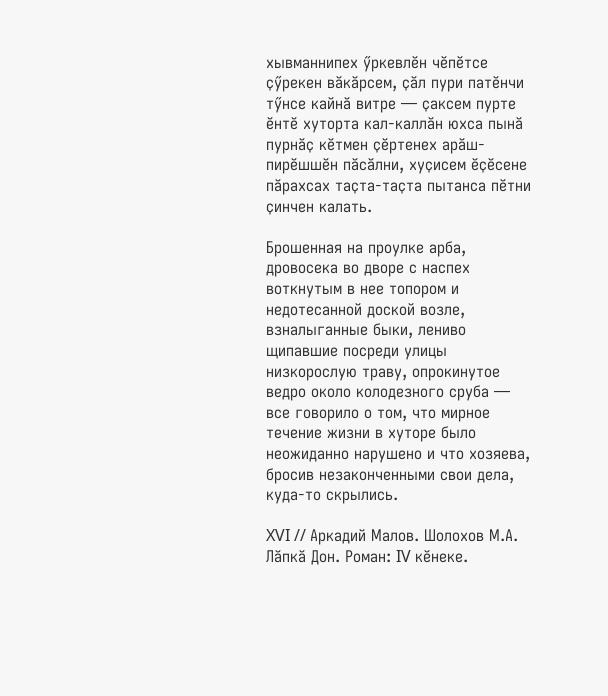хывманнипех ӳркевлӗн чӗпӗтсе ҫӳрекен вӑкӑрсем, ҫӑл пури патӗнчи тӳнсе кайнӑ витре — ҫаксем пурте ӗнтӗ хуторта кал-каллӑн юхса пынӑ пурнӑҫ кӗтмен ҫӗртенех арӑш-пирӗшшӗн пӑсӑлни, хуҫисем ӗҫӗсене пӑрахсах таҫта-таҫта пытанса пӗтни ҫинчен калать.

Брошенная на проулке арба, дровосека во дворе с наспех воткнутым в нее топором и недотесанной доской возле, взналыганные быки, лениво щипавшие посреди улицы низкорослую траву, опрокинутое ведро около колодезного сруба — все говорило о том, что мирное течение жизни в хуторе было неожиданно нарушено и что хозяева, бросив незаконченными свои дела, куда-то скрылись.

XVI // Аркадий Малов. Шолохов М.А. Лӑпкӑ Дон. Роман: IV кӗнеке.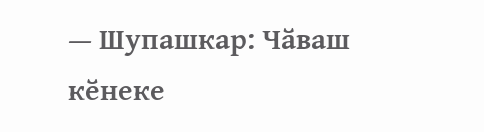— Шупашкар: Чӑваш кӗнеке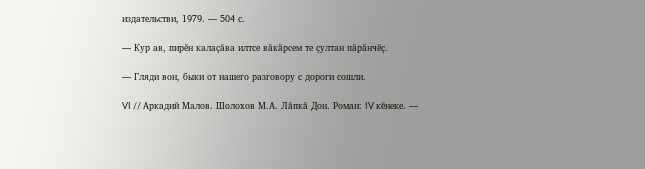издательстви, 1979. — 504 с.

— Кур ав, пирӗн калаҫӑва илтсе вӑкӑрсем те ҫултан пӑрӑнчӗҫ.

— Гляди вон, быки от нашего разговору с дороги сошли.

VI // Аркадий Малов. Шолохов М.А. Лӑпкӑ Дон. Роман: IV кӗнеке. —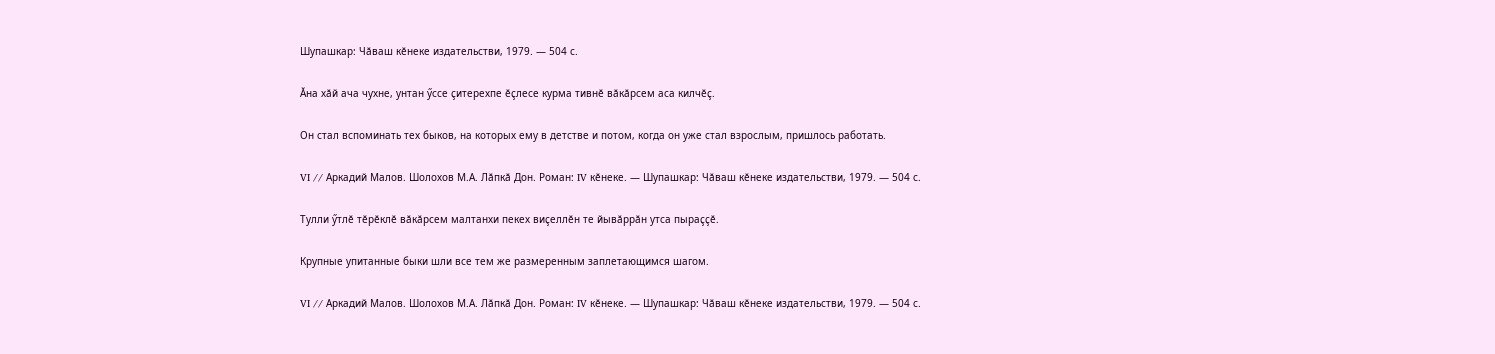Шупашкар: Чӑваш кӗнеке издательстви, 1979. — 504 с.

Ӑна хӑй ача чухне, унтан ӳссе ҫитерехпе ӗҫлесе курма тивнӗ вӑкӑрсем аса килчӗҫ.

Он стал вспоминать тех быков, на которых ему в детстве и потом, когда он уже стал взрослым, пришлось работать.

VI // Аркадий Малов. Шолохов М.А. Лӑпкӑ Дон. Роман: IV кӗнеке. — Шупашкар: Чӑваш кӗнеке издательстви, 1979. — 504 с.

Тулли ӳтлӗ тӗрӗклӗ вӑкӑрсем малтанхи пекех виҫеллӗн те йывӑррӑн утса пыраҫҫӗ.

Крупные упитанные быки шли все тем же размеренным заплетающимся шагом.

VI // Аркадий Малов. Шолохов М.А. Лӑпкӑ Дон. Роман: IV кӗнеке. — Шупашкар: Чӑваш кӗнеке издательстви, 1979. — 504 с.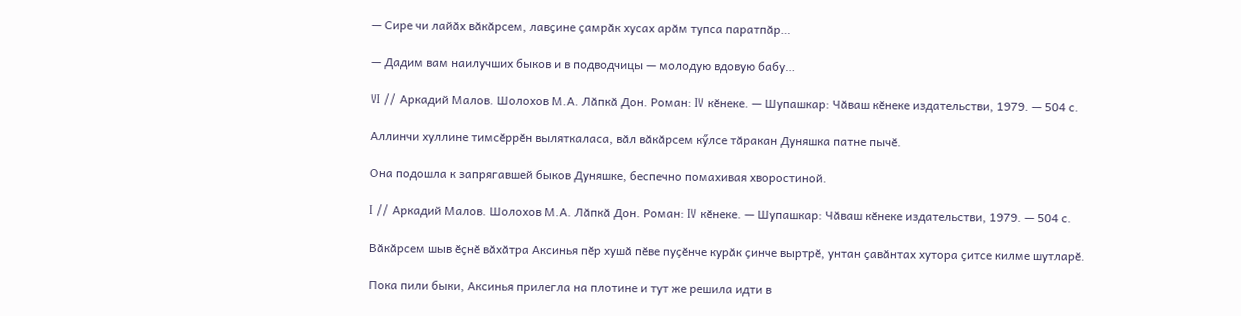— Сире чи лайӑх вӑкӑрсем, лавҫине ҫамрӑк хусах арӑм тупса паратпӑр…

— Дадим вам наилучших быков и в подводчицы — молодую вдовую бабу…

VI // Аркадий Малов. Шолохов М.А. Лӑпкӑ Дон. Роман: IV кӗнеке. — Шупашкар: Чӑваш кӗнеке издательстви, 1979. — 504 с.

Аллинчи хуллине тимсӗррӗн выляткаласа, вӑл вӑкӑрсем кӳлсе тӑракан Дуняшка патне пычӗ.

Она подошла к запрягавшей быков Дуняшке, беспечно помахивая хворостиной.

I // Аркадий Малов. Шолохов М.А. Лӑпкӑ Дон. Роман: IV кӗнеке. — Шупашкар: Чӑваш кӗнеке издательстви, 1979. — 504 с.

Вӑкӑрсем шыв ӗҫнӗ вӑхӑтра Аксинья пӗр хушӑ пӗве пуҫӗнче курӑк ҫинче выртрӗ, унтан ҫавӑнтах хутора ҫитсе килме шутларӗ.

Пока пили быки, Аксинья прилегла на плотине и тут же решила идти в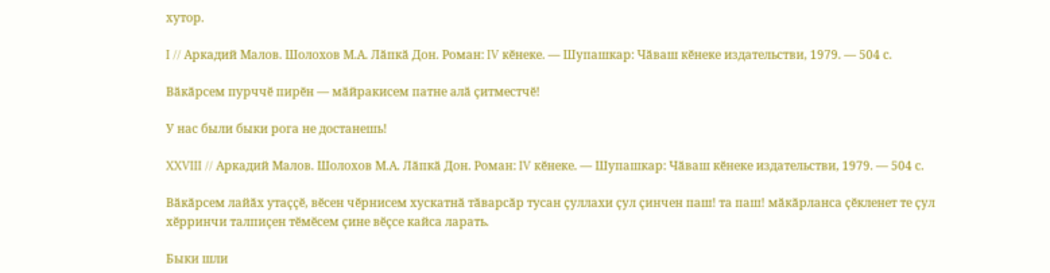хутор.

I // Аркадий Малов. Шолохов М.А. Лӑпкӑ Дон. Роман: IV кӗнеке. — Шупашкар: Чӑваш кӗнеке издательстви, 1979. — 504 с.

Вӑкӑрсем пурччӗ пирӗн — мӑйракисем патне алӑ ҫитместчӗ!

У нас были быки рога не достанешь!

XXVIII // Аркадий Малов. Шолохов М.А. Лӑпкӑ Дон. Роман: IV кӗнеке. — Шупашкар: Чӑваш кӗнеке издательстви, 1979. — 504 с.

Вӑкӑрсем лайӑх утаҫҫӗ, вӗсен чӗрнисем хускатнӑ тӑварсӑр тусан ҫуллахи ҫул ҫинчен паш! та паш! мӑкӑрланса ҫӗкленет те ҫул хӗрринчи талпиҫен тӗмӗсем ҫине вӗҫсе кайса ларать.

Быки шли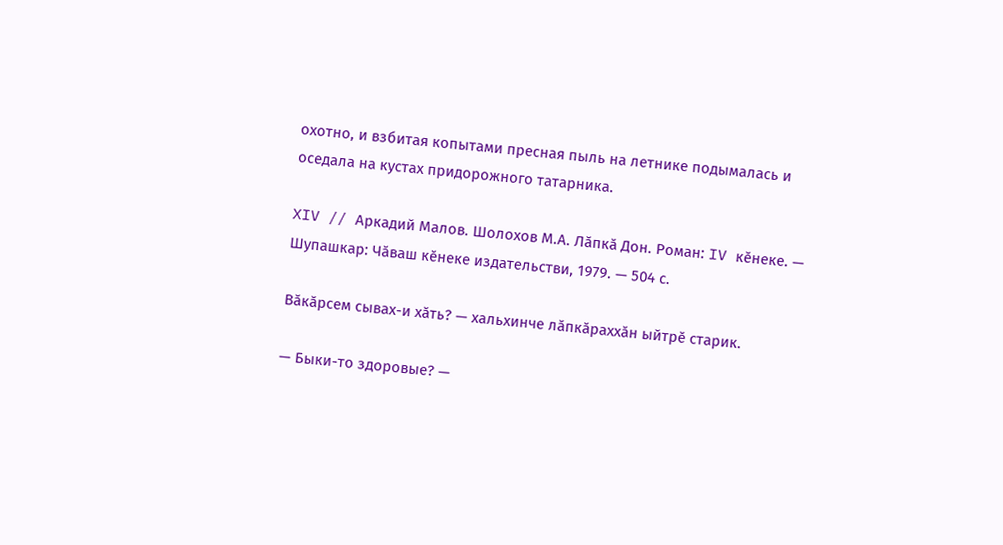охотно, и взбитая копытами пресная пыль на летнике подымалась и оседала на кустах придорожного татарника.

XIV // Аркадий Малов. Шолохов М.А. Лӑпкӑ Дон. Роман: IV кӗнеке. — Шупашкар: Чӑваш кӗнеке издательстви, 1979. — 504 с.

Вӑкӑрсем сывах-и хӑть? — хальхинче лӑпкӑраххӑн ыйтрӗ старик.

— Быки-то здоровые? —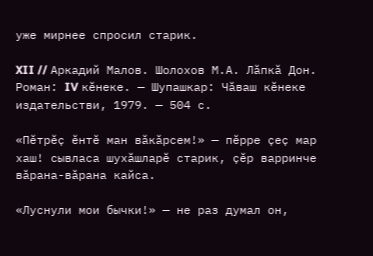уже мирнее спросил старик.

XII // Аркадий Малов. Шолохов М.А. Лӑпкӑ Дон. Роман: IV кӗнеке. — Шупашкар: Чӑваш кӗнеке издательстви, 1979. — 504 с.

«Пӗтрӗҫ ӗнтӗ ман вӑкӑрсем!» — пӗрре ҫеҫ мар хаш! сывласа шухӑшларӗ старик, ҫӗр варринче вӑрана-вӑрана кайса.

«Луснули мои бычки!» — не раз думал он,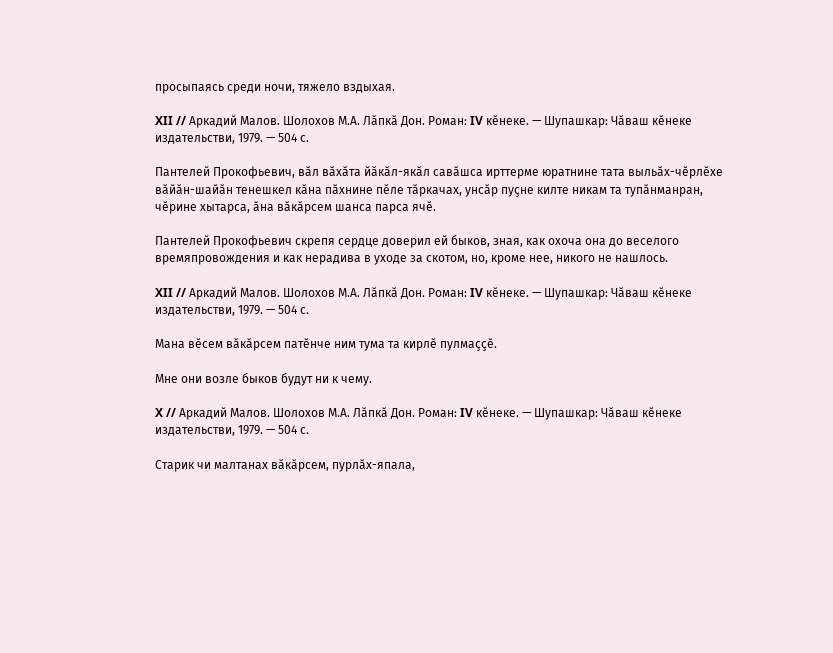просыпаясь среди ночи, тяжело вздыхая.

XII // Аркадий Малов. Шолохов М.А. Лӑпкӑ Дон. Роман: IV кӗнеке. — Шупашкар: Чӑваш кӗнеке издательстви, 1979. — 504 с.

Пантелей Прокофьевич, вӑл вӑхӑта йӑкӑл-якӑл савӑшса ирттерме юратнине тата выльӑх-чӗрлӗхе вӑйӑн-шайӑн тенешкел кӑна пӑхнине пӗле тӑркачах, унсӑр пуҫне килте никам та тупӑнманран, чӗрине хытарса, ӑна вӑкӑрсем шанса парса ячӗ.

Пантелей Прокофьевич скрепя сердце доверил ей быков, зная, как охоча она до веселого времяпровождения и как нерадива в уходе за скотом, но, кроме нее, никого не нашлось.

XII // Аркадий Малов. Шолохов М.А. Лӑпкӑ Дон. Роман: IV кӗнеке. — Шупашкар: Чӑваш кӗнеке издательстви, 1979. — 504 с.

Мана вӗсем вӑкӑрсем патӗнче ним тума та кирлӗ пулмаҫҫӗ.

Мне они возле быков будут ни к чему.

X // Аркадий Малов. Шолохов М.А. Лӑпкӑ Дон. Роман: IV кӗнеке. — Шупашкар: Чӑваш кӗнеке издательстви, 1979. — 504 с.

Старик чи малтанах вӑкӑрсем, пурлӑх-япала,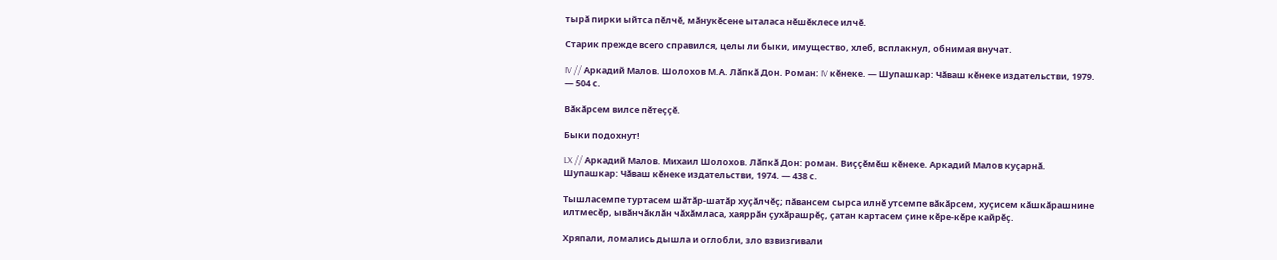тырӑ пирки ыйтса пӗлчӗ, мӑнукӗсене ыталаса нӗшӗклесе илчӗ.

Старик прежде всего справился, целы ли быки, имущество, хлеб, всплакнул, обнимая внучат.

IV // Аркадий Малов. Шолохов М.А. Лӑпкӑ Дон. Роман: IV кӗнеке. — Шупашкар: Чӑваш кӗнеке издательстви, 1979. — 504 с.

Вӑкӑрсем вилсе пӗтеҫҫӗ.

Быки подохнут!

LX // Аркадий Малов. Михаил Шолохов. Лӑпкӑ Дон: роман. Виҫҫӗмӗш кӗнеке. Аркадий Малов куҫарнӑ. Шупашкар: Чӑваш кӗнеке издательстви, 1974. — 438 с.

Тышласемпе туртасем шӑтӑр-шатӑр хуҫӑлчӗҫ; пӑвансем сырса илнӗ утсемпе вӑкӑрсем, хуҫисем кӑшкӑрашнине илтмесӗр, ывӑнчӑклӑн чӑхӑмласа, хаяррӑн ҫухӑрашрӗҫ, ҫатан картасем ҫине кӗре-кӗре кайрӗҫ.

Хряпали, ломались дышла и оглобли, зло взвизгивали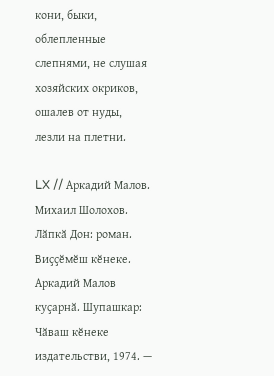кони, быки, облепленные слепнями, не слушая хозяйских окриков, ошалев от нуды, лезли на плетни.

LX // Аркадий Малов. Михаил Шолохов. Лӑпкӑ Дон: роман. Виҫҫӗмӗш кӗнеке. Аркадий Малов куҫарнӑ. Шупашкар: Чӑваш кӗнеке издательстви, 1974. —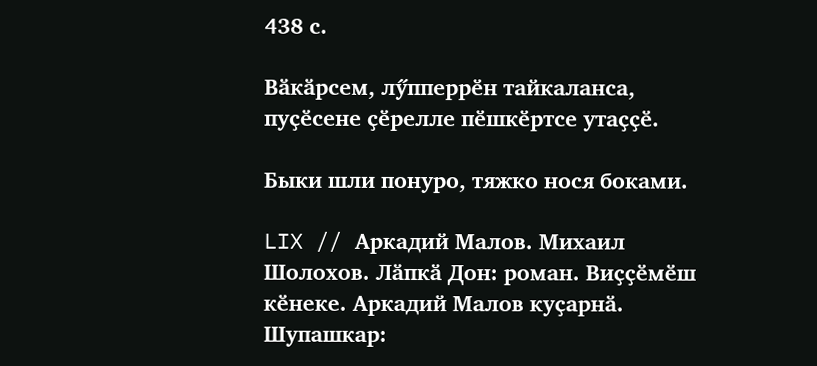438 с.

Вӑкӑрсем, лӳпперрӗн тайкаланса, пуҫӗсене ҫӗрелле пӗшкӗртсе утаҫҫӗ.

Быки шли понуро, тяжко нося боками.

LIX // Аркадий Малов. Михаил Шолохов. Лӑпкӑ Дон: роман. Виҫҫӗмӗш кӗнеке. Аркадий Малов куҫарнӑ. Шупашкар: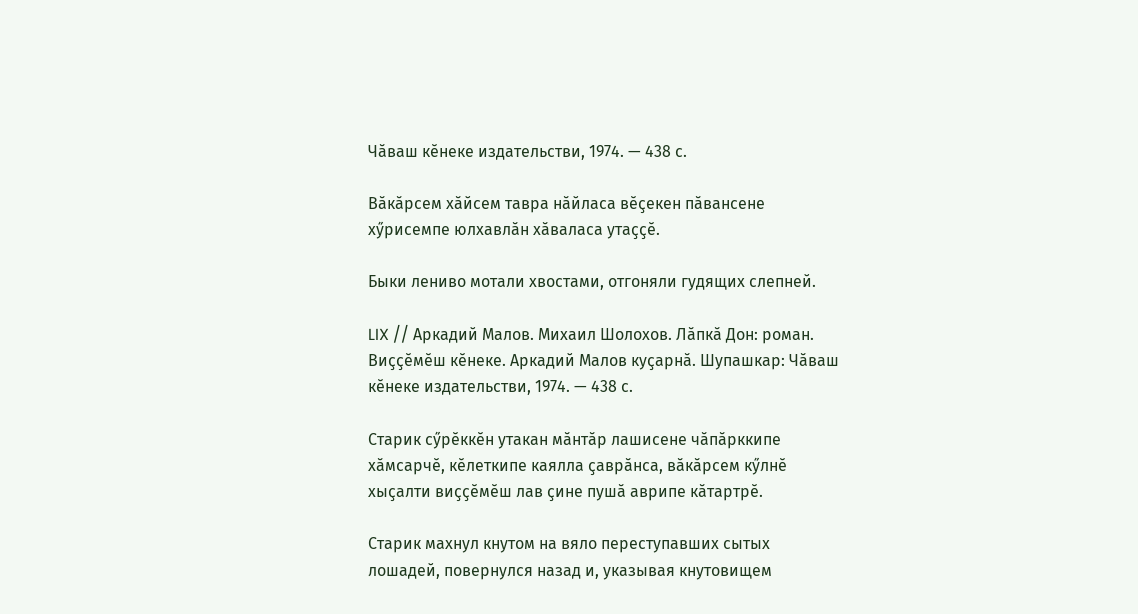Чӑваш кӗнеке издательстви, 1974. — 438 с.

Вӑкӑрсем хӑйсем тавра нӑйласа вӗҫекен пӑвансене хӳрисемпе юлхавлӑн хӑваласа утаҫҫӗ.

Быки лениво мотали хвостами, отгоняли гудящих слепней.

LIX // Аркадий Малов. Михаил Шолохов. Лӑпкӑ Дон: роман. Виҫҫӗмӗш кӗнеке. Аркадий Малов куҫарнӑ. Шупашкар: Чӑваш кӗнеке издательстви, 1974. — 438 с.

Старик сӳрӗккӗн утакан мӑнтӑр лашисене чӑпӑрккипе хӑмсарчӗ, кӗлеткипе каялла ҫаврӑнса, вӑкӑрсем кӳлнӗ хыҫалти виҫҫӗмӗш лав ҫине пушӑ аврипе кӑтартрӗ.

Старик махнул кнутом на вяло переступавших сытых лошадей, повернулся назад и, указывая кнутовищем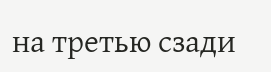на третью сзади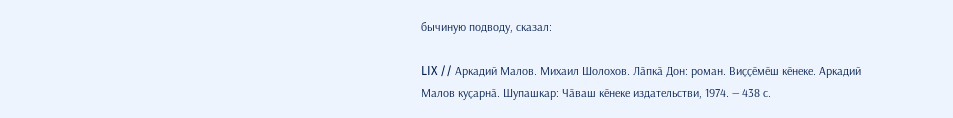бычиную подводу, сказал:

LIX // Аркадий Малов. Михаил Шолохов. Лӑпкӑ Дон: роман. Виҫҫӗмӗш кӗнеке. Аркадий Малов куҫарнӑ. Шупашкар: Чӑваш кӗнеке издательстви, 1974. — 438 с.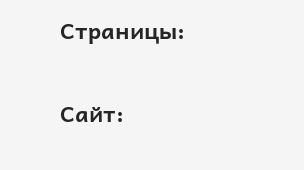Страницы:

Сайт: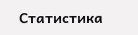Статистика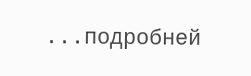...подробней